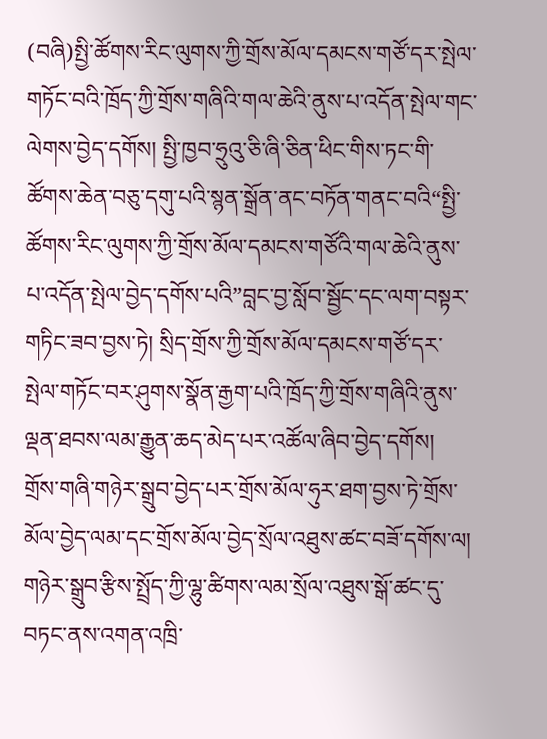(བཞི)སྤྱི་ཚོགས་རིང་ལུགས་ཀྱི་གྲོས་མོལ་དམངས་གཙོ་དར་སྤེལ་གཏོང་བའི་ཁྲོད་ཀྱི་གྲོས་གཞིའི་གལ་ཆེའི་ནུས་པ་འདོན་སྤེལ་གང་ལེགས་བྱེད་དགོས། སྤྱི་ཁྱབ་ཧྲུའུ་ཅི་ཞི་ཅིན་ཕིང་གིས་ཏང་གི་ཚོགས་ཆེན་བཅུ་དགུ་པའི་སྙན་སྒྲོན་ནང་བཏོན་གནང་བའི“སྤྱི་ཚོགས་རིང་ལུགས་ཀྱི་གྲོས་མོལ་དམངས་གཙོའི་གལ་ཆེའི་ནུས་པ་འདོན་སྤེལ་བྱེད་དགོས་པའི”བླང་བྱ་སློབ་སྦྱོང་དང་ལག་བསྟར་གཏིང་ཟབ་བྱས་ཏེ། སྲིད་གྲོས་ཀྱི་གྲོས་མོལ་དམངས་གཙོ་དར་སྤེལ་གཏོང་བར་ཤུགས་སྣོན་རྒྱག་པའི་ཁྲོད་ཀྱི་གྲོས་གཞིའི་ནུས་ལྡན་ཐབས་ལམ་རྒྱུན་ཆད་མེད་པར་འཚོལ་ཞིབ་བྱེད་དགོས། གྲོས་གཞི་གཉེར་སྒྲུབ་བྱེད་པར་གྲོས་མོལ་ཧུར་ཐག་བྱས་ཏེ་གྲོས་མོལ་བྱེད་ལམ་དང་གྲོས་མོལ་བྱེད་སྲོལ་འཐུས་ཚང་བཟོ་དགོས་ལ། གཉེར་སྒྲུབ་རྩིས་སྤྲོད་ཀྱི་ལྷུ་ཚིགས་ལམ་སྲོལ་འཐུས་སྒོ་ཚང་དུ་བཏང་ནས་འགན་འཁྲི་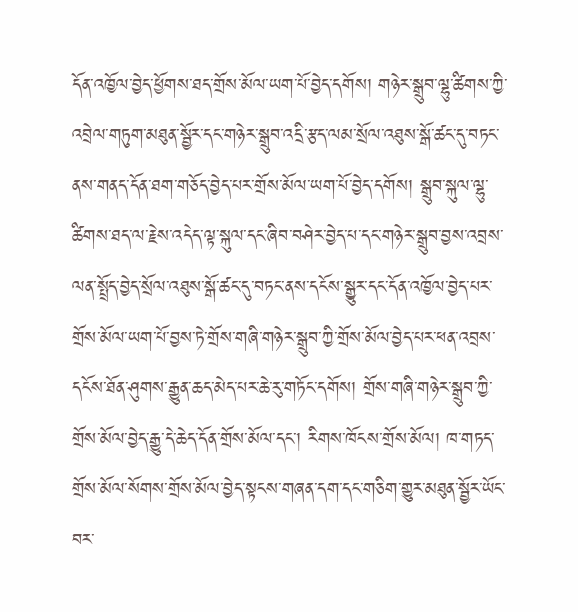དོན་འཁྱོལ་བྱེད་ཕྱོགས་ཐད་གྲོས་མོལ་ཡག་པོ་བྱེད་དགོས། གཉེར་སྒྲུབ་ལྷུ་ཚིགས་ཀྱི་འབྲེལ་གཏུག་མཐུན་སྦྱོར་དང་གཉེར་སྒྲུབ་འདྲི་རྩད་ལམ་སྲོལ་འཐུས་སྒོ་ཚང་དུ་བཏང་ནས་གནད་དོན་ཐག་གཅོད་བྱེད་པར་གྲོས་མོལ་ཡག་པོ་བྱེད་དགོས། སྒྲུབ་སྐུལ་ལྷུ་ཚིགས་ཐད་ལ་རྗེས་འདེད་ལྟ་སྐུལ་དང་ཞིབ་བཤེར་བྱེད་པ་དང་གཉེར་སྒྲུབ་བྱས་འབྲས་ལན་སྤྲོད་བྱེད་སྲོལ་འཐུས་སྒོ་ཚང་དུ་བཏང་ནས་དངོས་སྒྱུར་དང་དོན་འཁྱོལ་བྱེད་པར་གྲོས་མོལ་ཡག་པོ་བྱས་ཏེ་གྲོས་གཞི་གཉེར་སྒྲུབ་ཀྱི་གྲོས་མོལ་བྱེད་པར་ཕན་འབྲས་དངོས་ཐོན་ཤུགས་རྒྱུན་ཆད་མེད་པར་ཆེ་རུ་གཏོང་དགོས། གྲོས་གཞི་གཉེར་སྒྲུབ་ཀྱི་གྲོས་མོལ་བྱེད་རྒྱུ་དེ་ཆེད་དོན་གྲོས་མོལ་དང་། རིགས་ཁོངས་གྲོས་མོལ། ཁ་གཏད་གྲོས་མོལ་སོགས་གྲོས་མོལ་བྱེད་སྟངས་གཞན་དག་དང་གཅིག་གྱུར་མཐུན་སྦྱོར་ཡོང་བར་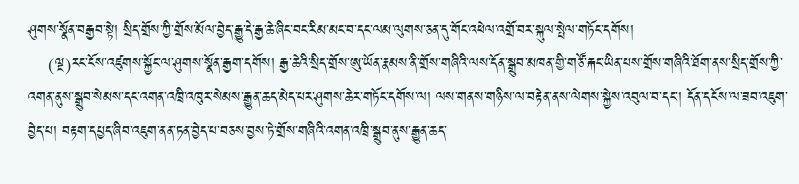ཤུགས་སྣོན་བརྒྱབ་སྟེ། སྲིད་གྲོས་ཀྱི་གྲོས་མོལ་བྱེད་རྒྱུ་དེ་རྒྱ་ཆེ་ཞིང་བང་རིམ་མང་བ་དང་ལམ་ལུགས་ཅན་དུ་གོང་འཕེལ་འགྲོ་བར་སྐུལ་སྤེལ་གཏོང་དགོས།
    (ལྔ)རང་ངོས་འཛུགས་སྐྱོང་ལ་ཤུགས་སྣོན་རྒྱག་དགོས། རྒྱ་ཆེའི་སྲིད་གྲོས་ཨུ་ཡོན་རྣམས་ནི་གྲོས་གཞིའི་ལས་དོན་སྒྲུབ་མཁན་གྱི་གཙོ་རྐང་ཡིན་པས་གྲོས་གཞིའི་ཐོག་ནས་སྲིད་གྲོས་ཀྱི་འགན་ནུས་སྒྲུབ་སེམས་དང་འགན་འཁྲི་འཁུར་སེམས་རྒྱུན་ཆད་མེད་པར་ཤུགས་ཆེར་གཏོང་དགོས་ལ། ལས་གནས་གཉིས་ལ་བརྟེན་ནས་ལེགས་སྐྱེས་འབུལ་བ་དང་། དོན་དངོས་ལ་ཟབ་འཇུག་བྱེད་པ། བརྟག་དཔྱད་ཞིབ་འཇུག་ནན་ཏན་བྱེད་པ་བཅས་བྱས་ཏེ་གྲོས་གཞིའི་འགན་འཁྲི་སྒྲུབ་ནུས་རྒྱུན་ཆད་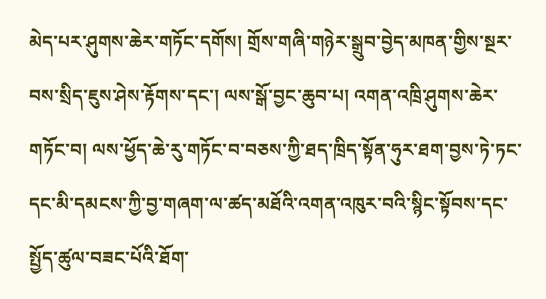མེད་པར་ཤུགས་ཆེར་གཏོང་དགོས། གྲོས་གཞི་གཉེར་སྒྲུབ་བྱེད་མཁན་གྱིས་སྔར་བས་སྲིད་ཇུས་ཤེས་རྟོགས་དང་། ལས་སྒོ་བྱང་ཆུབ་པ། འགན་འཁྲི་ཤུགས་ཆེར་གཏོང་བ། ལས་ཕྱོད་ཆེ་རུ་གཏོང་བ་བཅས་ཀྱི་ཐད་ཁྲིད་སྟོན་ཧུར་ཐག་བྱས་ཏེ་ཏང་དང་མི་དམངས་ཀྱི་བྱ་གཞག་ལ་ཚད་མཐོའི་འགན་འཁུར་བའི་སྙིང་སྟོབས་དང་སྤྱོད་ཚུལ་བཟང་པོའི་ཐོག་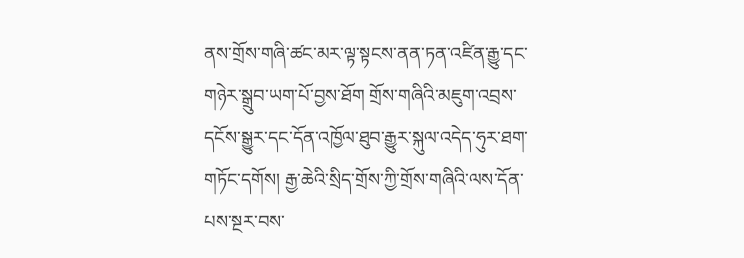ནས་གྲོས་གཞི་ཚང་མར་ལྟ་སྟངས་ནན་ཏན་འཛིན་རྒྱུ་དང་གཉེར་སྒྲུབ་ཡག་པོ་བྱས་ཐོག གྲོས་གཞིའི་མཇུག་འབྲས་དངོས་སྒྱུར་དང་དོན་འཁྱོལ་ཐུབ་རྒྱུར་སྐུལ་འདེད་ཧུར་ཐག་གཏོང་དགོས། རྒྱ་ཆེའི་སྲིད་གྲོས་ཀྱི་གྲོས་གཞིའི་ལས་དོན་པས་སྔར་བས་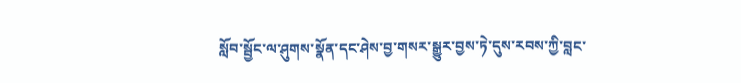སློབ་སྦྱོང་ལ་ཤུགས་སྣོན་དང་ཤེས་བྱ་གསར་སྒྱུར་བྱས་ཏེ་དུས་རབས་ཀྱི་བླང་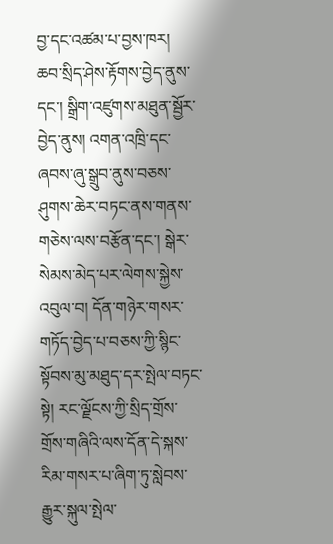བྱ་དང་འཚམ་པ་བྱས་ཁར། ཆབ་སྲིད་ཤེས་རྟོགས་བྱེད་ནུས་དང་། སྒྲིག་འཛུགས་མཐུན་སྦྱོར་བྱེད་ནུས། འགན་འཁྲི་དང་ཞབས་ཞུ་སྒྲུབ་ནུས་བཅས་ཤུགས་ཆེར་བཏང་ནས་གནས་གཅེས་ལས་བརྩོན་དང་། སྒེར་སེམས་མེད་པར་ལེགས་སྐྱེས་འབུལ་བ། དོན་གཉེར་གསར་གཏོད་བྱེད་པ་བཅས་ཀྱི་སྙིང་སྟོབས་མུ་མཐུད་དར་སྤེལ་བཏང་སྟེ། རང་ལྗོངས་ཀྱི་སྲིད་གྲོས་གྲོས་གཞིའི་ལས་དོན་དེ་སྐས་རིམ་གསར་པ་ཞིག་ཏུ་སླེབས་རྒྱུར་སྐུལ་སྤེལ་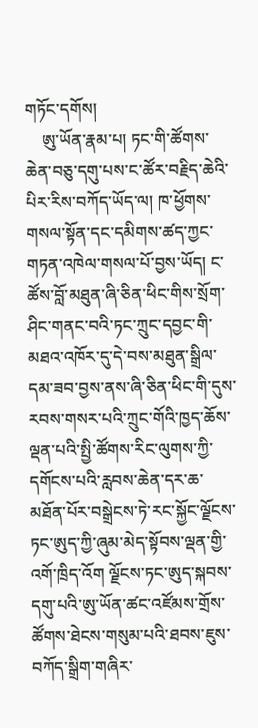གཏོང་དགོས།
    ཨུ་ཡོན་རྣམ་པ། ཏང་གི་ཚོགས་ཆེན་བཅུ་དགུ་པས་ང་ཚོར་བརྗིད་ཆེའི་པིར་རིས་བཀོད་ཡོད་ལ། ཁ་ཕྱོགས་གསལ་སྟོན་དང་དམིགས་ཚད་ཀྱང་གཏན་འཁེལ་གསལ་པོ་བྱས་ཡོད། ང་ཚོས་བློ་མཐུན་ཞི་ཅིན་ཕིང་གིས་སྲོག་ཤིང་གནང་བའི་ཏང་ཀྲུང་དབྱང་གི་མཐའ་འཁོར་དུ་དེ་བས་མཐུན་སྒྲིལ་དམ་ཟབ་བྱས་ནས་ཞི་ཅིན་ཕིང་གི་དུས་རབས་གསར་པའི་ཀྲུང་གོའི་ཁྱད་ཆོས་ལྡན་པའི་སྤྱི་ཚོགས་རིང་ལུགས་ཀྱི་དགོངས་པའི་རླབས་ཆེན་དར་ཆ་མཐོན་པོར་བསྒྲེངས་ཏེ་རང་སྐྱོང་ལྗོངས་ཏང་ཨུད་ཀྱི་ཞུམ་མེད་སྟོབས་ལྡན་གྱི་འགོ་ཁྲིད་འོག ལྗོངས་ཏང་ཨུད་སྐབས་དགུ་པའི་ཨུ་ཡོན་ཚང་འཛོམས་གྲོས་ཚོགས་ཐེངས་གསུམ་པའི་ཐབས་ཇུས་བཀོད་སྒྲིག་གཞིར་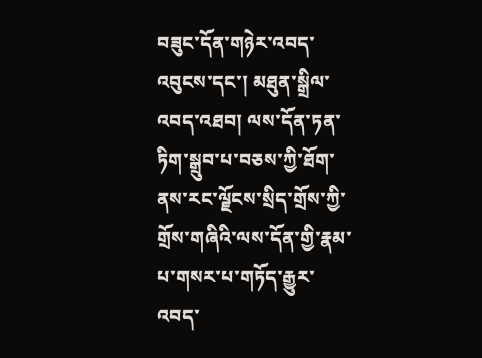བཟུང་དོན་གཉེར་འབད་འབུངས་དང་། མཐུན་སྒྲིལ་འབད་འཐབ། ལས་དོན་ཏན་ཏིག་སྒྲུབ་པ་བཅས་ཀྱི་ཐོག་ནས་རང་ལྗོངས་སྲིད་གྲོས་ཀྱི་གྲོས་གཞིའི་ལས་དོན་གྱི་རྣམ་པ་གསར་པ་གཏོད་རྒྱུར་འབད་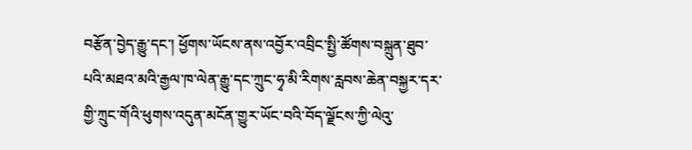བརྩོན་བྱེད་རྒྱུ་དང་། ཕྱོགས་ཡོངས་ནས་འབྱོར་འབྲིང་སྤྱི་ཚོགས་བསྐྲུན་ཐུབ་པའི་མཐའ་མའི་རྒྱལ་ཁ་ལེན་རྒྱུ་དང་ཀྲུང་ཧྭ་མི་རིགས་རླབས་ཆེན་བསྐྱར་དར་གྱི་ཀྲུང་གོའི་ཕུགས་འདུན་མངོན་གྱུར་ཡོང་བའི་བོད་ལྗོངས་ཀྱི་ལེའུ་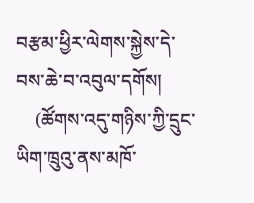བརྩམ་ཕྱིར་ལེགས་སྐྱེས་དེ་བས་ཆེ་བ་འབུལ་དགོས།
    (ཚོགས་འདུ་གཉིས་ཀྱི་དྲུང་ཡིག་ཁྲུའུ་ནས་མཁོ་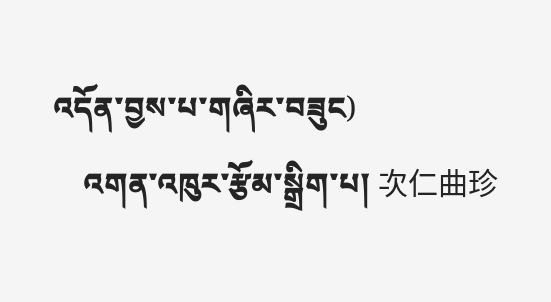འདོན་བྱས་པ་གཞིར་བཟུང)
    འགན་འཁུར་རྩོམ་སྒྲིག་པ། 次仁曲珍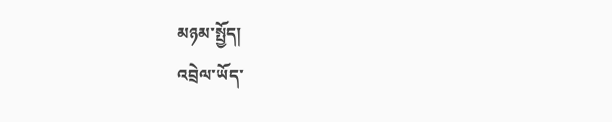མཉམ་སྤྱོད།
འབྲེལ་ཡོད་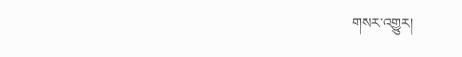གསར་འགྱུར།